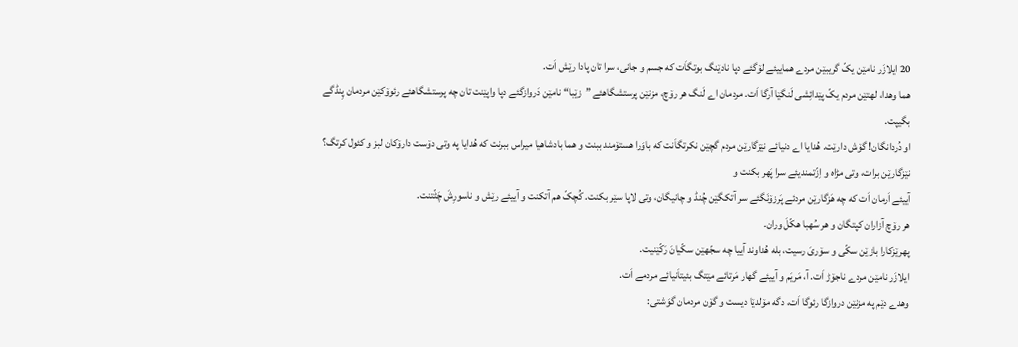20 ایلازَر نامێن یکّ گریبێن مردے هماییئے لۆگئے دپا نادێنگ بوتگاَت که جسم و جانی، سرا تان پادا رێش اَت.
هما وهدا، لهتێن مردم یکّ پێدائِشی لَنگێا آرگا اَت. مردمان اے لَنگ هر رۆچ، مزنێن پرستشگاهئے ”زێبا“ نامێن دَروازگئے دپا واپێنت تان چه پرستشگاهئے رئوۆکێن مردمان پِنڈگے بگیپت.
او دُردانگان! گۆش دارێت. هُدایا اے دنیائے نێزگارێن مردم گچێن نکرتگاَنت که باوَرا هستۆمند ببنت و هما بادشاهیا میراس ببرنت که هُدایا په وتی دۆست دارۆکان لبز و کئول کرتگ؟
نێزگارێن برات، وتی مڑاه و اِزّتمندیئے سرا پَهر بکنت و
آییئے اَرمان اَت که چه هَزگارێن مردئے پَرزۆنَگئے سر آتکگێن چُنڈ و چانیگان، وتی لاپا سێر بکنت. کُچکّ هم آتکنت و آییئے رێش و ناسورِشَ چَٹّتنت.
هر رۆچ آزاران کپتگان و هر سُهبا هکّلَ وران.
پهرێزکارا بازێن سکّی و سۆریَ رسیت، بله هُداوند آییا چه سجّهێن سکّیانَ رَکّێنیت.
ایلازَر نامێن مردے ناجۆڑ اَت. آ، مَریَم و آییئے گهار مَرتائے مێتگ بئیتاَنیائے مردمے اَت.
وهدے دێم په مزنێن دروازگا رئوگا اَت، دگه مۆلدێا دیست و گۆن مردمان گوَشتی: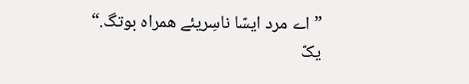”اے مرد ایسّا ناسِریئے همراه بوتگ.“
یکّ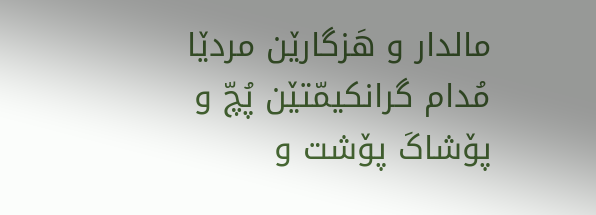مالدار و هَزگارێن مردێا مُدام گرانکیمّتێن پُچّ و پۆشاکَ پۆشت و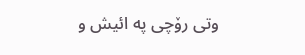وتی رۆچی په ائیش و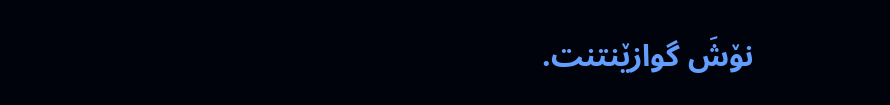نۆشَ گوازێنتنت.